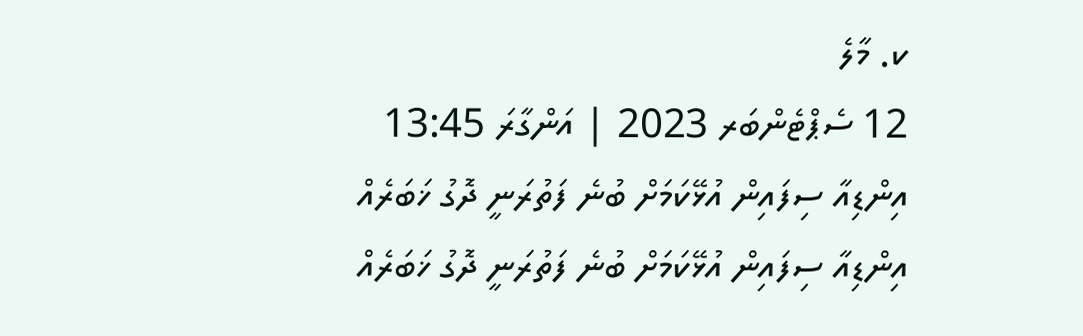ކ. މާލެ
12 ސެޕްޓެންބަރ 2023 | އަންގާރަ 13:45
އިންޑިއާ ސިފައިން އުޅޭކަމަށް ބުނެ ފަތުރަނީ ދޮގު ޚަބަރެއް
އިންޑިއާ ސިފައިން އުޅޭކަމަށް ބުނެ ފަތުރަނީ ދޮގު ޚަބަރެއް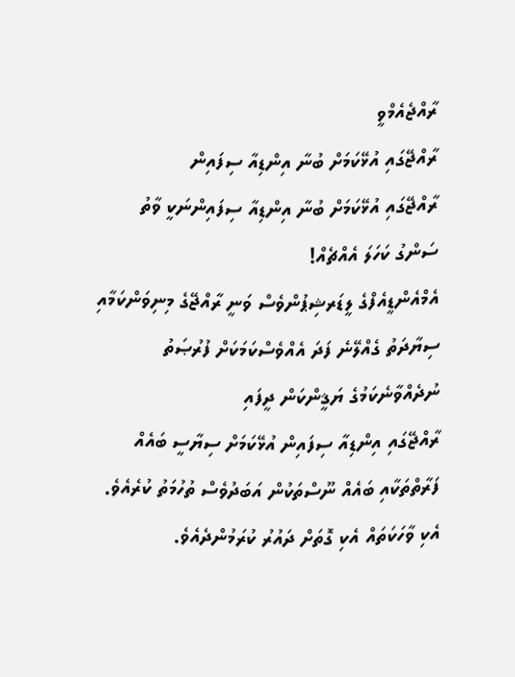ރާއްޖެއެމްވީ
ރާއްޖޭގައި އުޅޭކަމަށް ބުނާ އިންޑިއާ ސިފައިން
ރާއްޖޭގައި އުޅޭކަމަށް ބުނާ އިންޑިއާ ސިފައިންނަކީ ވާތު ސަންގު ކަހަލަ އެއްޗެއް!
އެމްއެންޑީއެފްގެ ލީޑަރޝިޕުންވެސް ވަނީ ރާއްޖޭގެ މިނިވަންކަމާއި ސިޔާދަތު ގެއްލޭނެ ފަދަ އެއްވެސްކަމަކަށް ފުރުޞަތު ނުދެއްވާނެކަމުގެ ޔަޤީންކަން ދީފައި
ރާއްޖޭގައި އިންޑިއާ ސިފައިން އުޅޭކަމަށް ސިޔާސީ ބައެއް ފަރާތްތަކާއި ބައެއް ނޫސްތަކުން އަބަދުވެސް ތުހުމަތު ކުރެއެވެ. އެކި ވާހަކަތައް އެކި ގޮތަށް ދައުރު ކުރަމުންދެއެވެ.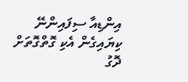އިންޑިއާ ސިފައިންނޭ ކިޔައިގެން އެކި ގޮތްގޮތަށް ދޮގު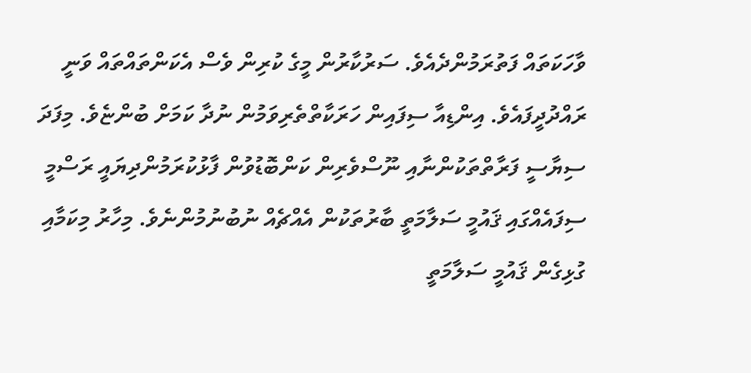ވާހަކަތައް ފަތުރަމުންދެއެވެ. ސަރުކާރުން މީގެ ކުރިން ވެސް އެކަންތައްތައް ވަނީ ރައްދުދީފައެވެ. އިންޑިއާ ސިފައިން ހަރަކާތްތެރިވަމުން ނުދާ ކަމަށް ބުންޏެވެ. މިފަދަ ސިޔާސީ ފަރާތްތަކުންނާއި ނޫސްވެރިން ކަންބޮޑުވުން ފާޅުކުރަމުންދިޔައީ ރަސްމީ ސިފައެއްގައި ޤައުމީ ސަލާމަތީ ބާރުތަކުން އެއްޗެއް ނުބުނުމުންނެވެ. މިހާރު މިކަމާއި ގުޅިގެން ޤައުމީ ސަލާމަތީ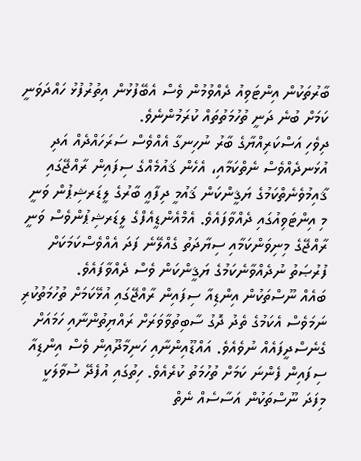ބާރުތަކުން އިންޓަވިއު ދެއްވުމުން ވެސް އެބޭފުޅުން އިތުރުފުޅު ހައްދަވަނީ ކަމަށް ބުނެ ދަނީ ތުހުމަތުތައް ކުރަމުންނެވެ.
ދިވެހި އަސްކަރިއްޔާގެ ބާރު ނުހިނގާ އެއްވެސް ސަރަހައްދެއް އަދި އުޅަނދެއްވެސް ނެތްކަމާއި، އެހެން ޤައުމެއްގެ ސިފައިން ރާއްޖޭގައި ޤާއިމުވެނެތްކަމުގެ ޔަޤީންކަން ޤައުމީ ދިފާޢީ ބާރުގެ ލީޑަރޝިޕުން ވަނީ މި އިންޓަވިއުގައި ދެއްވާފައެވެ. އެމްއެންޑީއެފްގެ ލީޑަރޝިޕުންވެސް ވަނީ ރާއްޖޭގެ މިނިވަންކަމާއި ސިޔާދަތު ގެއްލޭނެ ފަދަ އެއްވެސްކަމަކަށް ފުރުޞަތު ނުދެއްވާނެކަމުގެ ޔަޤީންކަން ވެސް ދެއްވާފައެވެ.
ބައެއް ނޫސްތަކުން އިންޑިއާ ސިފައިން ރާއްޖޭގައި އުޅޭކަމަށް ތުހުމަތުކުރި ނަމަވެސް އެކަމުގެ ތެދު ދޮގު ސާބިތުވާވަރަށް ރައްޔިތުންނާއި ހަމައަށް ގެނެސްދީފައެއް ނުވެއެވެ. އައްޑޫއިންނާއި ހަނިމާދޫއިން ވެސް އިންޑިއާ ސިފައިން ފެންނަ ކަމަށް ތުހުމަތު ކުރެއެވެ. ހިތުގައި އުފެދޭ ސުވާލަކީ މިފަދަ ނޫސްތަކުން އަސާސެއް ނެތް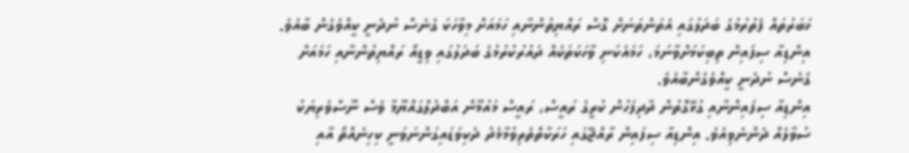ޚަބަރުތައް ފެތުރުމުގެ ބަދަލުގައި އެތަންތަނަށް ގޮސް ރައްޔިތުންނާއި ހަމައަށް މިވާހަކަ ގެނެސް ނުދެނީ ކީއްވެގެން ބާއެވެ. އިންޑިއާ ސިފައިން ތިބިކަމަށްވާނަމަ، ހަމައެކަނި ވާހަކަތަކެއް ދައުރުކުރުމުގެ ބަދަލުގައި ވިޑީއޯ ރައްޔިތުންނާއި ހަމައަށް ގެނެސް ނުދެނީ ކީއްވެގެންބާއެވެ.
އިންޑިއާ ސިފައިންނާއި ގުޅޭގޮތުން ދާދިފަހުން ކުރީގެ ރައީސް، ރައީސް މައުމޫން އަބްދުލްގައްޔޫމާ ވެސް ނޫސްވެރިޔަކު ސުވާލެއް ދެންނެވިއެވެ. އިންޑިއާ ސިފައިން ރާއްޖޭގައި ހަރަކާތްތެރިވުމާމެދު ދެކިވަޑައިގަންނަވަނީ ކިހިނެއްތޯ އާއި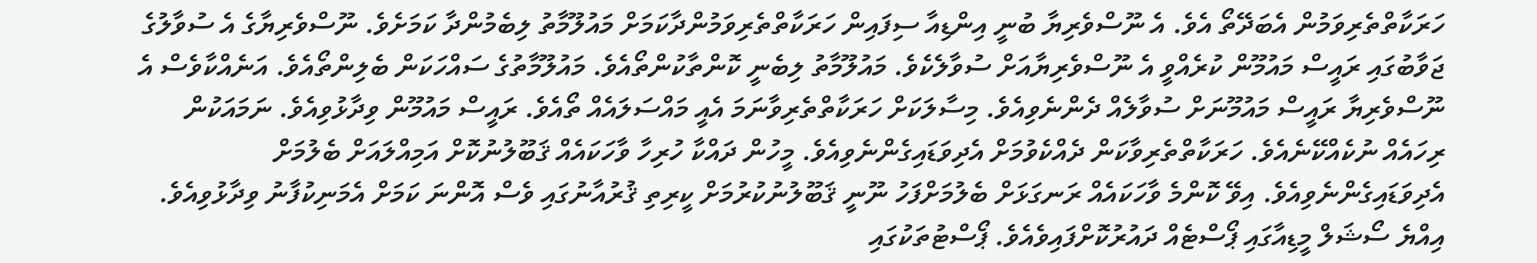ހަރަކާތްތެރިވަމުން އެބަދޭތޯ އެވެ. އެ ނޫސްވެރިޔާ ބުނީ އިންޑިއާ ސިފައިން ހަރަކާތްތެރިވަމުންދާކަމަށް މައުލޫމާތު ލިބެމުންދާ ކަމަށެވެ. ނޫސްވެރިޔާގެ އެ ސުވާލުގެ ޖަވާބުގައި ރައީސް މައުމޫން ކުރެއްވީ އެ ނޫސްވެރިޔާއަށް ސުވާލެކެވެ. މައުލޫމާތު ލިބެނީ ކޮންތާކުންތޯއެވެ. މައުލޫމާތުގެ ސައްހަކަން ބެލިންތޯއެވެ. އަނެއްކާވެސް އެ ނޫސްވެރިޔާ ރައީސް މައުމޫނަށް ސުވާލެއް ދެންނެވިއެވެ. މިސާލަކަށް ހަރަކާތްތެރިވާނަމަ އެއީ މައްސަލައެއް ތޯއެވެ. ރައީސް މައުމޫން ވިދާޅުވިއެވެ. ނަމައަކުން ރިހައެއް ނުކެއްކޭނެއެވެ. ހަރަކާތްތެރިވާކަން ދެއްކެވުމަށް އެދިވަޑައިގެންނެވިއެވެ. މީހުން ދައްކާ ހުރިހާ ވާހަކައެއް ޤަބޫލުނުކޮށް އަމިއްލައަށް ބެލުމަށް އެދިވަޑައިގެންނެވިއެވެ. އިވޭ ކޮންމެ ވާހަކައެއް ރަނގަޅަށް ބެލުމަށްފަހު ނޫނީ ޤަބޫލުނުކުރުމަށް ކީރިތި ޤުރުއާނުގައި ވެސް އޮންނަ ކަމަށް އެމަނިކުފާނު ވިދާޅުވިއެވެ.
އިއްޔެ ސޯޝަލް މީޑިއާގައި ޕޯސްޓެއް ދައުރުކޮށްފައިވެއެވެ. ޕޯސްޓުތަކުގައި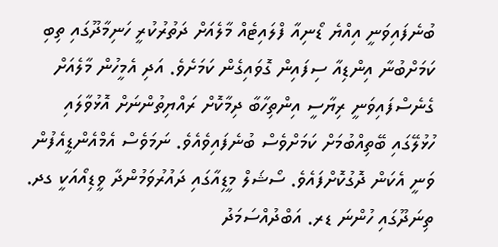ބުނެފައިވަނީ އިއްޔެ ޑޯނިއާ ފްލައިޓެއް މާލެއަށް ދަތުރުކުރީ ހަނިމާދޫގައި ތިބި ކަމަށްބުނާ އިންޑިއާ ސިފައިން ގޮވައިގެން ކަމަށެވެ. އަދި އެމީހުން މާލެއަށް ގެނެސްފައިވަނީ ރިޔާސީ އިންތިހާބާ ދިމާކޮށް ރައްޔިތުންނަށް އޮޅުވާލައި ހުޅުލޭގައި ބޭތިއްބުމަށް ކަމަށްވެސް ބުނެފައިވެއެވެ. ނަމަވެސް އެމްއެންޑީއެފުން ވަނީ އެކަން ދޮގުކޮށްފައެވެ. ސޯޝަލް މީޑިއާގައި ދައުރުވަމުންދާ ވީޑިއޯއަކީ ގދ. ތިނަދޫގައި ހުންނަ ޑރ. އަބްދުއްސަމަދު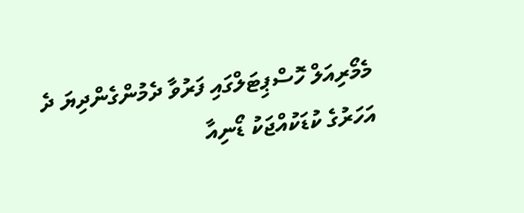މެމޯރިއަލް ހޮސްޕިޓަލްގައި ފަރުވާ ދެމުންގެންދިޔަ ދެ އަހަރުގެ ކުޑަކުއްޖަކު ޑޯނިއާ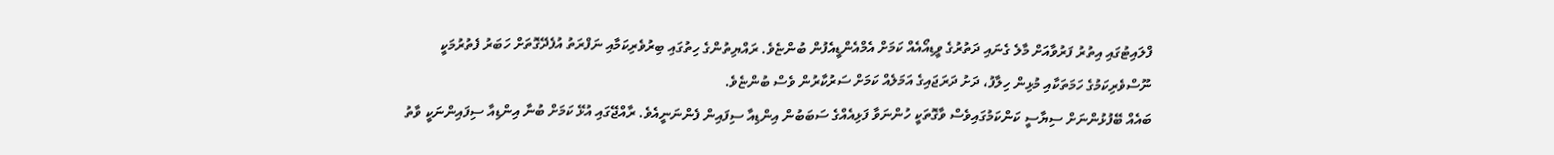ފްލައިޓުގައި އިތުރު ފަރުވާއަށް މާލެ ގެނައި ދަތުރުގެ ވީޑިއޯއެއް ކަމަށް އެމްއެންޑީއެފުން ބުންޏެވެ. ރައްޔިތުންގެ ހިތުގައި ބިރުވެރިކަމާއި ނަފްރަތު އުފެދޭގޮތަށް ހަބަރު ފެތުރުމަކީ ނޫސްވެރިކަމުގެ ހަމަތަކާއި މުޅިން ހިލާފު، ދަށު ދަރަޖައިގެ އަމަލެއް ކަމަށް ސަރުކާރުން ވެސް ބުންޏެވެ.
ބައެއް ބޭފުޅުންނަށް ސިޔާސީ ކަންކަމުގައިވެސް ވާގޮތަކީ ހުންނަވާ ފަޅިއެއްގެ ސަބަބުން އިންޑިއާ ސިފައިން ފެންނަނީއެވެ. ރާއްޖޭގައި އުޅޭ ކަމަށް ބުނާ އިންޑިއާ ސިފައިންނަކީ ވާތު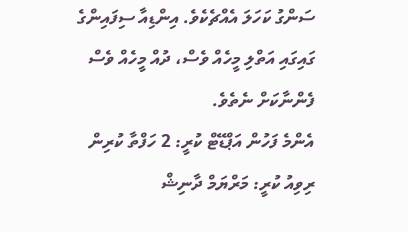ސަންގު ކަހަލަ އެއްޗެކެވެ. އިންޑިއާ ސިފައިންގެ ގައިގައި އަތްލި މީހެއް ވެސް، ދުއް މީހެއް ވެސް ފެންނާކަށް ނެތެވެ.
އެންމެ ފަހުން އަޕްޑޭޓް ކުރީ: 2 ހަފްތާ ކުރިން
ރިވިއު ކުރީ: މަރްޔަމް ދާނިޝް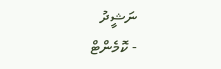ނަޝީދު
- ކޮމެންޓް